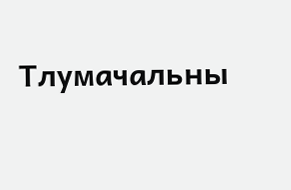Тлумачальны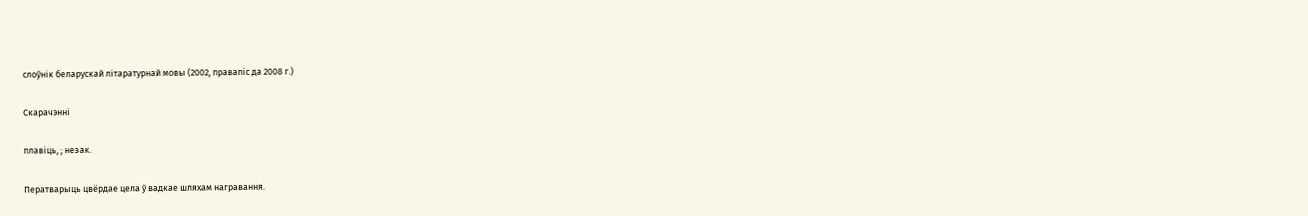слоўнік беларускай літаратурнай мовы (2002, правапіс да 2008 г.)

Скарачэнні

плавіць, ; незак.

Ператварыць цвёрдае цела ў вадкае шляхам награвання.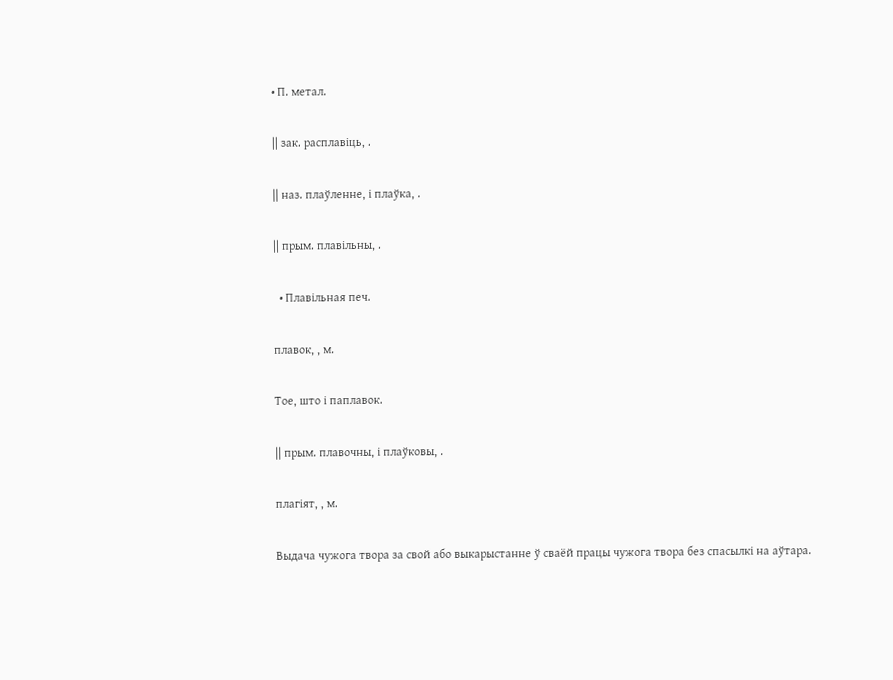• П. метал.

|| зак. расплавіць, .

|| наз. плаўленне, і плаўка, .

|| прым. плавільны, .

  • Плавільная печ.

плавок, , м.

Тое, што і паплавок.

|| прым. плавочны, і плаўковы, .

плагіят, , м.

Выдача чужога твора за свой або выкарыстанне ў сваёй працы чужога твора без спасылкі на аўтара.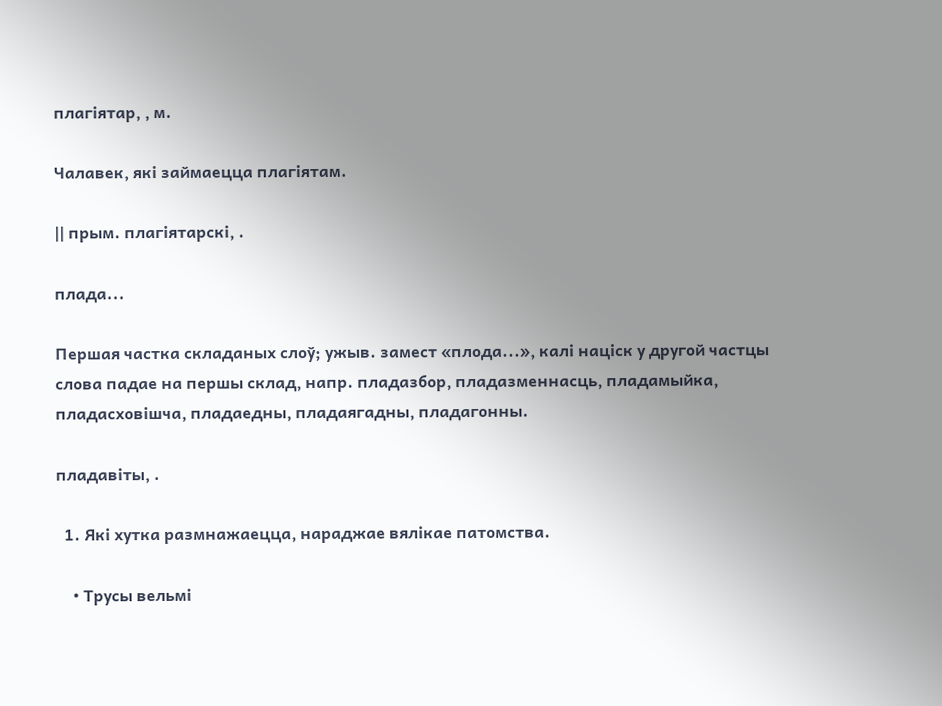плагіятар, , м.

Чалавек, які займаецца плагіятам.

|| прым. плагіятарскі, .

плада...

Першая частка складаных слоў; ужыв. замест «плода...», калі націск у другой частцы слова падае на першы склад, напр. пладазбор, пладазменнасць, пладамыйка, пладасховішча, пладаедны, пладаягадны, пладагонны.

пладавіты, .

  1. Які хутка размнажаецца, нараджае вялікае патомства.

    • Трусы вельмі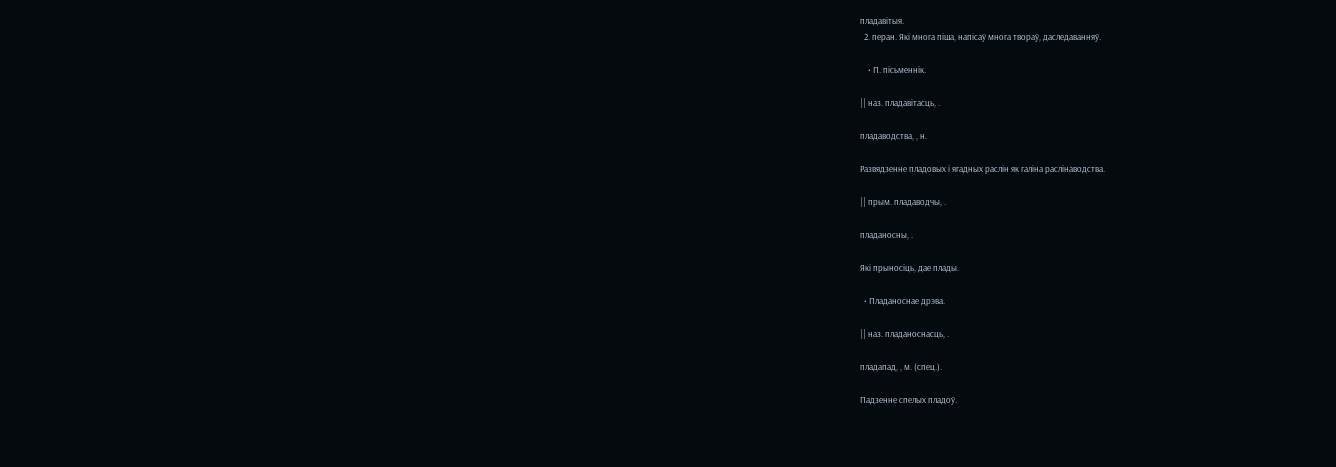пладавітыя.
  2. перан. Які многа піша, напісаў многа твораў, даследаванняў.

    • П. пісьменнік.

|| наз. пладавітасць, .

пладаводства, , н.

Развядзенне пладовых і ягадных раслін як галіна раслінаводства.

|| прым. пладаводчы, .

пладаносны, .

Які прыносіць, дае плады.

  • Пладаноснае дрэва.

|| наз. пладаноснасць, .

пладапад, , м. (спец.).

Падзенне спелых пладоў.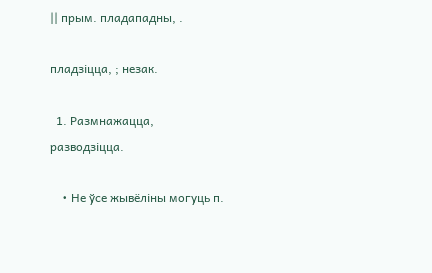|| прым. пладападны, .

пладзіцца, ; незак.

  1. Размнажацца, разводзіцца.

    • Не ўсе жывёліны могуць п.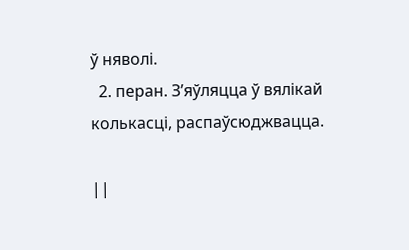ў няволі.
  2. перан. З’яўляцца ў вялікай колькасці, распаўсюджвацца.

||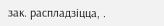зак. распладзіцца, .